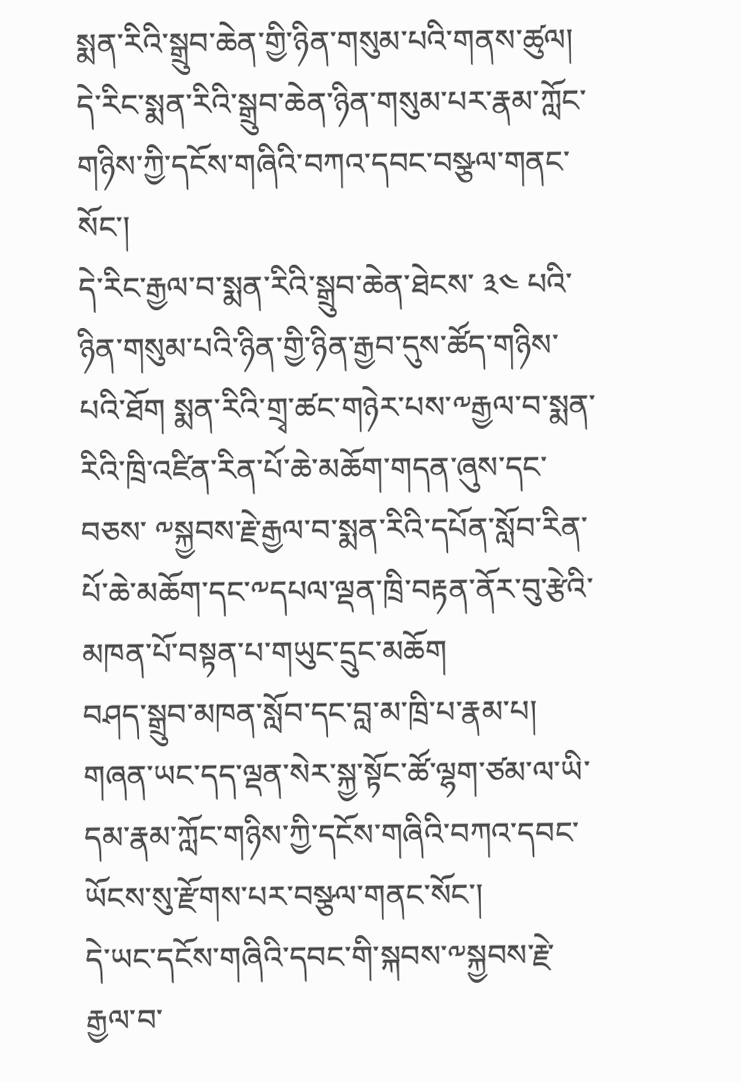སྨན་རིའི་སྒྲུབ་ཆེན་གྱི་ཉིན་གསུམ་པའི་གནས་ཚུལ།
དེ་རིང་སྨན་རིའི་སྒྲུབ་ཆེན་ཉིན་གསུམ་པར་རྣམ་ཀློང་གཉིས་ཀྱི་དངོས་གཞིའི་བཀའ་དབང་བསྩལ་གནང་སོང་།
དེ་རིང་རྒྱལ་བ་སྨན་རིའི་སྒྲུབ་ཆེན་ཐེངས་ ༣༤ པའི་ཉིན་གསུམ་པའི་ཉིན་གྱི་ཉིན་རྒྱབ་དུས་ཚོད་གཉིས་པའི་ཐོག སྨན་རིའི་གྲྭ་ཚང་གཉེར་པས་༸རྒྱལ་བ་སྨན་རིའི་ཁྲི་འཛིན་རིན་པོ་ཆེ་མཆོག་གདན་ཞུས་དང་བཅས་ ༸སྐྱབས་རྗེ་རྒྱལ་བ་སྨན་རིའི་དཔོན་སློབ་རིན་པོ་ཆེ་མཆོག་དང་༸དཔལ་ལྡན་ཁྲི་བརྟན་ནོར་བུ་རྩེའི་མཁན་པོ་བསྟན་པ་གཡུང་དྲུང་མཆོག
བཤད་སྒྲུབ་མཁན་སློབ་དང་བླ་མ་ཁྲི་པ་རྣམ་པ། གཞན་ཡང་དད་ལྡན་སེར་སྐྱ་སྟོང་ཚོ་ལྷག་ཙམ་ལ་ཡི་དམ་རྣམ་ཀློང་གཉིས་ཀྱི་དངོས་གཞིའི་བཀའ་དབང་ཡོངས་སུ་རྫོགས་པར་བསྩལ་གནང་སོང་།
དེ་ཡང་དངོས་གཞིའི་དབང་གི་སྐབས་༸སྐྱབས་རྗེ་རྒྱལ་བ་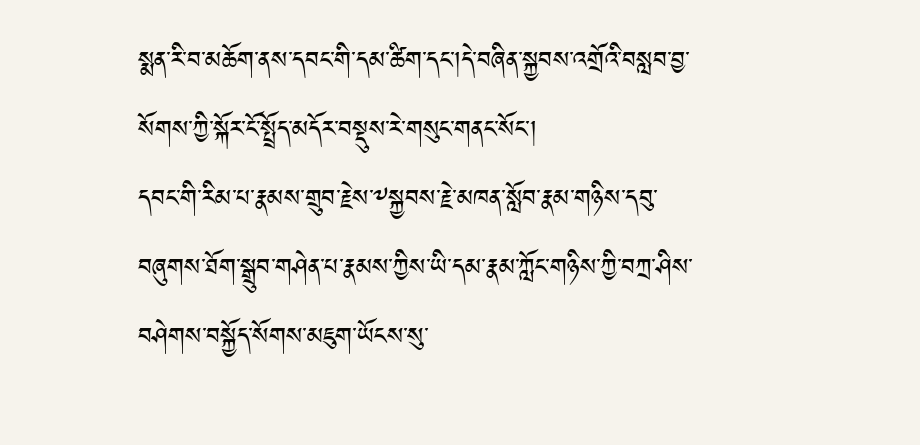སྨན་རི་བ་མཆོག་ནས་དབང་གི་དམ་ཚིག་དང་།དེ་བཞིན་སྐྱབས་འགྲོའི་བསླབ་བྱ་སོགས་ཀྱི་སྐོར་ངོ་སྤྲོད་མདོར་བསྡུས་རེ་གསུང་གནང་སོང་།
དབང་གི་རིམ་པ་རྣམས་གྲུབ་རྗེས་༸སྐྱབས་རྗེ་མཁན་སློབ་རྣམ་གཉིས་དབུ་བཞུགས་ཐོག་སྒྲུབ་གཤེན་པ་རྣམས་ཀྱིས་ཡི་དམ་རྣམ་ཀློང་གཉིས་ཀྱི་བཀྲ་ཤིས་བཤེགས་བསྐྱོད་སོགས་མཇུག་ཡོངས་སུ་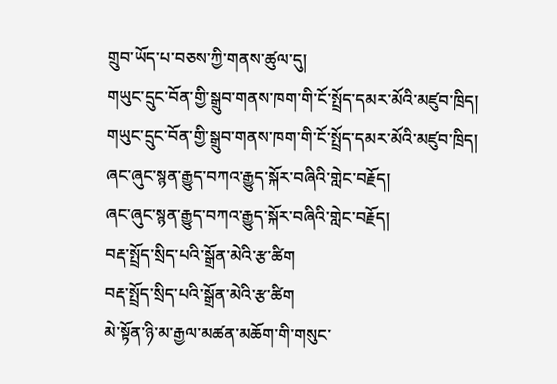གྲུབ་ཡོད་པ་བཅས་ཀྱི་གནས་ཚུལ་དུ།
གཡུང་དྲུང་བོན་གྱི་སྒྲུབ་གནས་ཁག་གི་ངོ་སྤྲོད་དམར་མོའི་མཛུབ་ཁྲིད།
གཡུང་དྲུང་བོན་གྱི་སྒྲུབ་གནས་ཁག་གི་ངོ་སྤྲོད་དམར་མོའི་མཛུབ་ཁྲིད།
ཞང་ཞུང་སྙན་རྒྱུད་བཀའ་རྒྱུད་སྐོར་བཞིའི་གླེང་བརྗོད།
ཞང་ཞུང་སྙན་རྒྱུད་བཀའ་རྒྱུད་སྐོར་བཞིའི་གླེང་བརྗོད།
བརྡ་སྤྲོད་སྲིད་པའི་སྒྲོན་མེའི་རྩ་ཚིག
བརྡ་སྤྲོད་སྲིད་པའི་སྒྲོན་མེའི་རྩ་ཚིག
མེ་སྟོན་ཉི་མ་རྒྱལ་མཚན་མཆོག་གི་གསུང་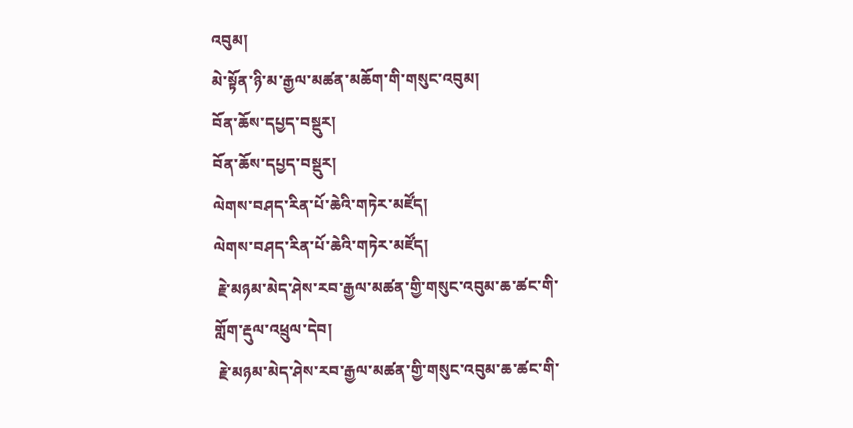འབུམ།
མེ་སྟོན་ཉི་མ་རྒྱལ་མཚན་མཆོག་གི་གསུང་འབུམ།
བོན་ཆོས་དཔྱད་བསྡུར།
བོན་ཆོས་དཔྱད་བསྡུར།
ལེགས་བཤད་རིན་པོ་ཆེའི་གཏེར་མཛོད།
ལེགས་བཤད་རིན་པོ་ཆེའི་གཏེར་མཛོད།
 རྗེ་མཉམ་མེད་ཤེས་རབ་རྒྱལ་མཚན་གྱི་གསུང་འབུམ་ཆ་ཚང་གི་གློག་རྡུལ་འཕྲུལ་དེབ།
 རྗེ་མཉམ་མེད་ཤེས་རབ་རྒྱལ་མཚན་གྱི་གསུང་འབུམ་ཆ་ཚང་གི་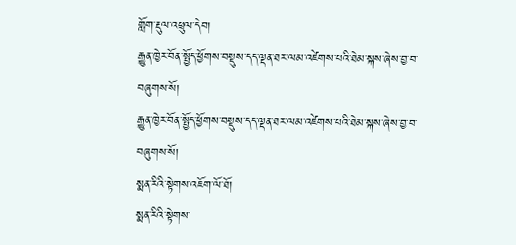གློག་རྡུལ་འཕྲུལ་དེབ།
རྒྱུན་ཁྱེར་བོན་སྤྱོད་ཕྱོགས་བསྡུས་དད་ལྡན་ཐར་ལམ་འཛེགས་པའི་ཐེམ་སྐས་ཞེས་བྱ་བ་བཞུགས་སོ།
རྒྱུན་ཁྱེར་བོན་སྤྱོད་ཕྱོགས་བསྡུས་དད་ལྡན་ཐར་ལམ་འཛེགས་པའི་ཐེམ་སྐས་ཞེས་བྱ་བ་བཞུགས་སོ།
སྨན་རིའི་སྟེགས་འཇོག་ལོ་ཐོ།
སྨན་རིའི་སྟེགས་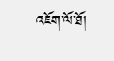འཇོག་ལོ་ཐོ།